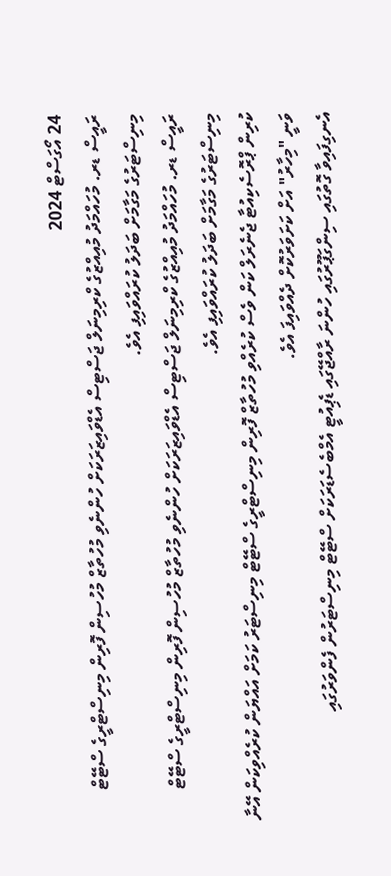24 އޯގަސްޓް 2024
ރައީސް ޑރ. މުހައްމަދު މުއިއްޒުގެ ކްރިމިނަލް ޖަސްޓިސް އެޑްވައިޒަރަކަށް ހުންނެވި މުހުތާޒް މުހުސިން ފޮރިން މިނިސްޓްރީގެ ސްޓޭޓް މިނިސްޓަރުގެ މަގާމަށް ބަދަލު ކުރައްވައިފި އެވެ.
ރައީސް ޑރ. މުހައްމަދު މުއިއްޒުގެ ކްރިމިނަލް ޖަސްޓިސް އެޑްވައިޒަރަކަށް ހުންނެވި މުހުތާޒް މުހުސިން ފޮރިން މިނިސްޓްރީގެ ސްޓޭޓް މިނިސްޓަރުގެ މަގާމަށް ބަދަލު ކުރައްވައިފި އެވެ.
ކުރިން ޕްރޮސެކިއުޓާ ޖެނެރަލް ކަން ވެސް ކުރެއްވި މުހުތާޒް ފޮރިން މިނިސްޓްރީގެ ސްޓޭޓް މިނިސްޓަރު ކަމަށް އައްޔަން ކުރެއްވިކަން އޭނާ ވަނީ "މިހާރު" އަށް ކަށަވަރުކޮށް ދެއްވައިފަ އެވެ.
އެނގިފައިވާ ގޮތުގައި ސިންގަޕޫރުގައި ހުންނަ ރާއްޖޭގައި ޑެޕިއުޓީ އެމްބެސެޑަރަކަށް ސްޓޭޓް މިނިސްޓަރުން ފެންވަރުގައި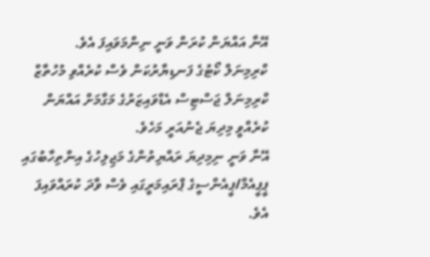އޭނާ އައްޔަން ކުރަން ވަނީ ނިންމަވައިފަ އެވެ.
ކްރިމިނަލް ކޯޓުގެ ފަނޑިޔާރުކަން ވެސް ކުރެއްވި މުހުތާޒް ކްރިމިނަލް ޖަސްޓިސް އެޑްވައިޒަރުގެ މަގާމަށް އައްޔަން ކުރެއްވީ މިދިޔަ ޖެނުއަރީ މަހެވެ.
އޭނާ ވަނީ ނިމިދިޔަ ރައްޔިތުންގެ މަޖިލިހުގެ އިންތިހާބުގައި ޕީޕީއެމް/ޕީއެންސީގެ ޕްރައިމަރީގައި ވެސް ވާދަ ކުރައްވައިފަ އެވެ.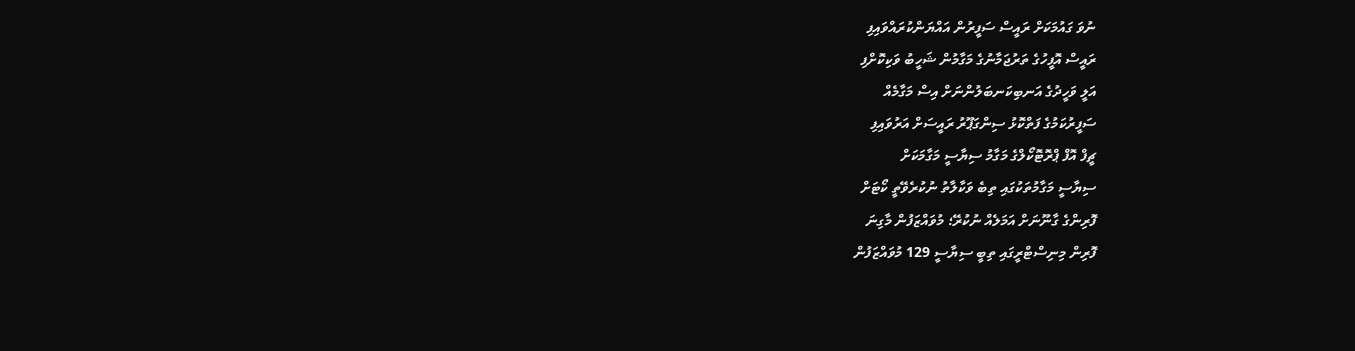ނުވަ ގައުމަކަށް ރައީސް ސަފީރުން އައްޔަންކުރައްވައިފި
ރައީސް އޮފީހުގެ ތަރުޖަމާނުގެ މަގާމުން ޝަހީބު ވަކިކޮށްފި
އަލީ ވަހީދުގެ އަނބިކަނބަލުންނަށް އިސް މަގާމެއް
ސަފީރުކަމުގެ ފަތްކޮޅު ސިންގަޕޫރު ރައީސަށް އަރުވައިފި
ޗީފް އޮފް ޕްރޮޓޮކޯލްގެ މަގާމު ސިޔާސީ މަގާމަކަށް
ސިޔާސީ މަގާމުތަކުގައި ތިބެ ވަކާލާތު ނުކުރެވޭތީ ކޯޓަށް
ފޮރިންގެ ގާނޫނަށް އަމަލެއް ނުކުރޭ؛ މުވައްޒަފުން މާގިނަ
ފޮރިން މިނިސްޓްރީގައި ތިބީ ސިޔާސީ 129 މުވައްޒަފުން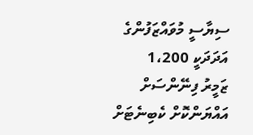ސިޔާސީ މުވައްޒަފުންގެ އަދަދަކީ 1،200
ޒަމީރު ފިނޭންސަށް އައްޔަންކޮށް ކެބިނެޓަށް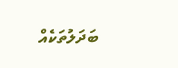ބަދަލުތަކެއް